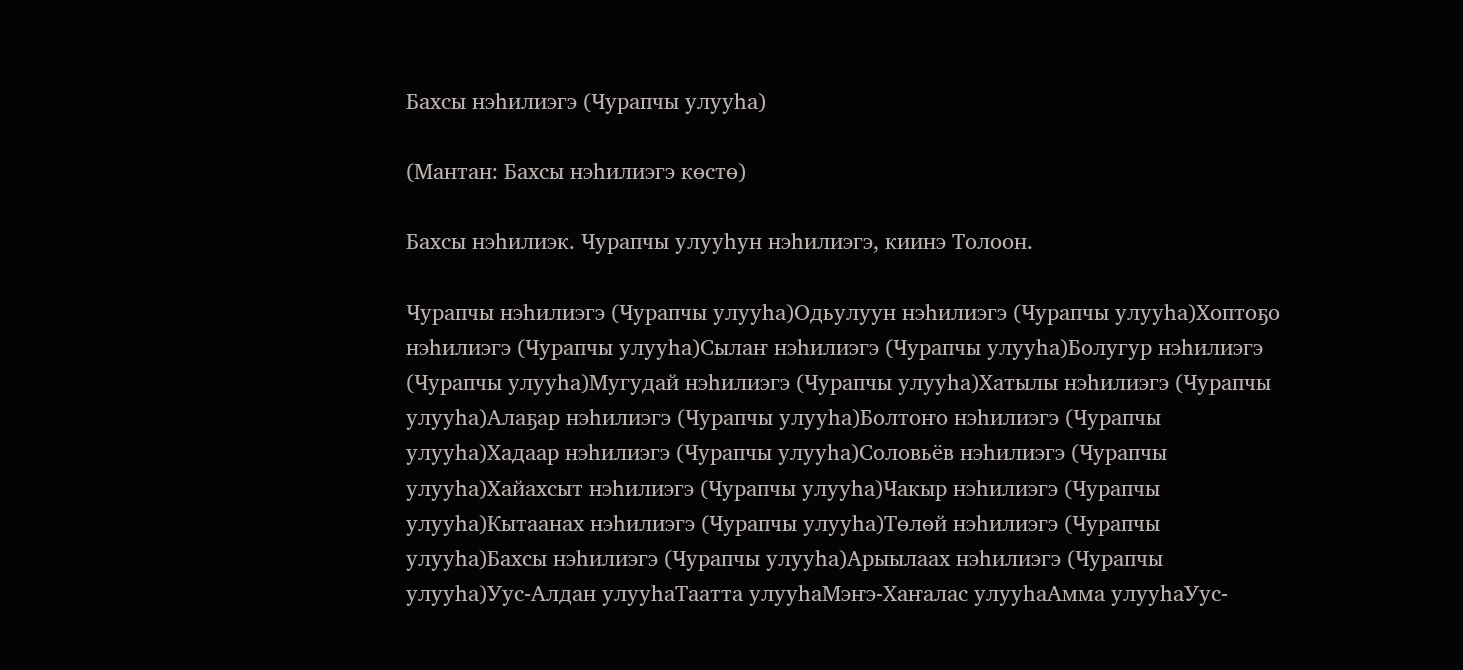Бахсы нэһилиэгэ (Чурапчы улууһа)

(Мантан: Бахсы нэһилиэгэ көстө)

Бахсы нэһилиэк. Чурапчы улууһун нэһилиэгэ, киинэ Толоон.

Чурапчы нэһилиэгэ (Чурапчы улууһа)Одьулуун нэһилиэгэ (Чурапчы улууһа)Хоптоҕо нэһилиэгэ (Чурапчы улууһа)Сылаҥ нэһилиэгэ (Чурапчы улууһа)Болугур нэһилиэгэ (Чурапчы улууһа)Мугудай нэһилиэгэ (Чурапчы улууһа)Хатылы нэһилиэгэ (Чурапчы улууһа)Алаҕар нэһилиэгэ (Чурапчы улууһа)Болтоҥо нэһилиэгэ (Чурапчы улууһа)Хадаар нэһилиэгэ (Чурапчы улууһа)Соловьёв нэһилиэгэ (Чурапчы улууһа)Хайахсыт нэһилиэгэ (Чурапчы улууһа)Чакыр нэһилиэгэ (Чурапчы улууһа)Кытаанах нэһилиэгэ (Чурапчы улууһа)Төлөй нэһилиэгэ (Чурапчы улууһа)Бахсы нэһилиэгэ (Чурапчы улууһа)Арыылаах нэһилиэгэ (Чурапчы улууһа)Уус-Алдан улууһаТаатта улууһаМэҥэ-Хаҥалас улууһаАмма улууһаУус-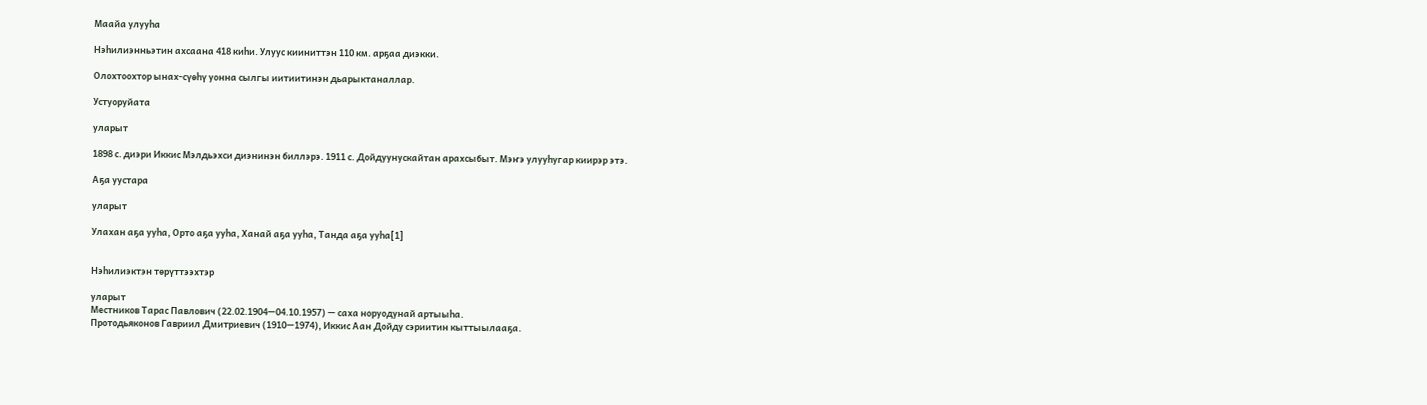Маайа улууһа

Нэһилиэнньэтин ахсаана 418 киһи. Улуус кииниттэн 110 км. арҕаа диэкки.

Олохтоохтор ынах-сүөһү уонна сылгы иитиитинэн дьарыктаналлар.

Устуоруйата

уларыт

1898 с. диэри Иккис Мэлдьэхси диэнинэн биллэрэ. 1911 с. Дойдуунускайтан арахсыбыт. Мэҥэ улууһугар киирэр этэ.

Аҕа уустара

уларыт

Улахан аҕа ууһа, Орто аҕа ууһа, Ханай аҕа ууһа, Танда аҕа ууһа[1]


Нэһилиэктэн төрүттээхтэр

уларыт
Местников Тарас Павлович (22.02.1904—04.10.1957) — саха норуодунай артыыһа.
Протодьяконов Гавриил Дмитриевич (1910—1974), Иккис Аан Дойду сэриитин кыттыылааҕа.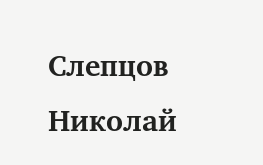Слепцов Николай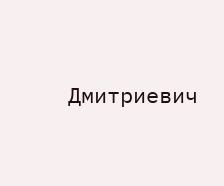Дмитриевич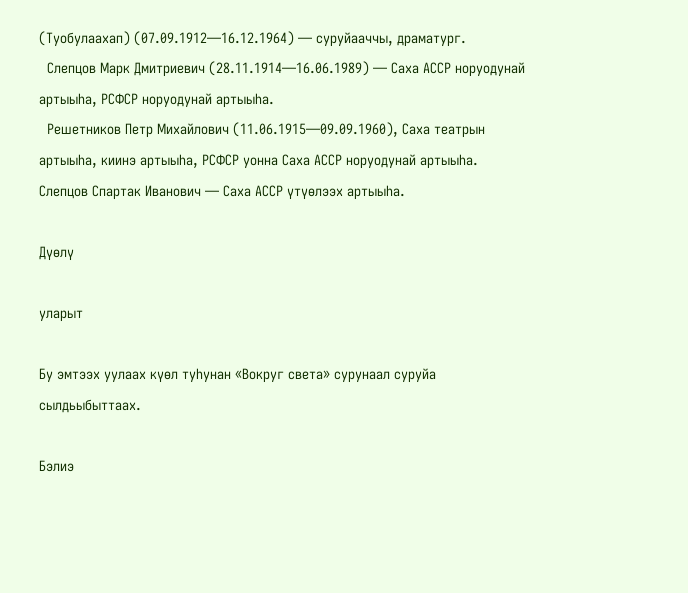(Туобулаахап) (07.09.1912—16.12.1964) — суруйааччы, драматург.
  Слепцов Марк Дмитриевич (28.11.1914—16.06.1989) — Саха АССР норуодунай артыыһа, РСФСР норуодунай артыыһа.
  Решетников Петр Михайлович (11.06.1915—09.09.1960), Саха театрын артыыһа, киинэ артыыһа, РСФСР уонна Саха АССР норуодунай артыыһа.
Слепцов Спартак Иванович — Саха АССР үтүөлээх артыыһа.

Дүөлү

уларыт

Бу эмтээх уулаах күөл туһунан «Вокруг света» сурунаал суруйа сылдьыбыттаах.

Бэлиэ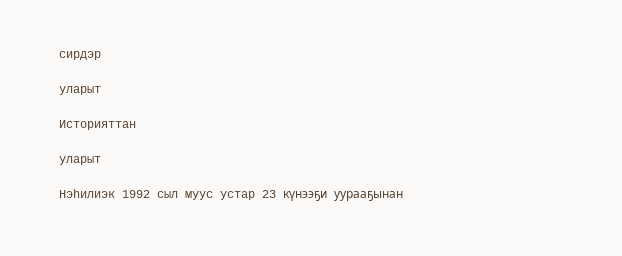сирдэр

уларыт

Историяттан

уларыт

Нэһилиэк 1992 сыл муус устар 23 күнээҕи уурааҕынан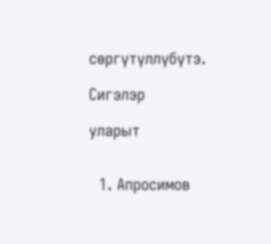сөргүтүллүбүтэ.

Сигэлэр

уларыт


  1. Апросимов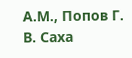А.М., Попов Г. В. Саха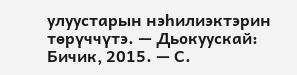улуустарын нэһилиэктэрин төрүччүтэ. — Дьокуускай: Бичик, 2015. — С.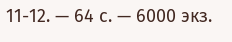11-12. — 64 с. — 6000 экз.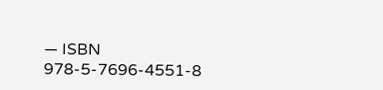— ISBN 978-5-7696-4551-8